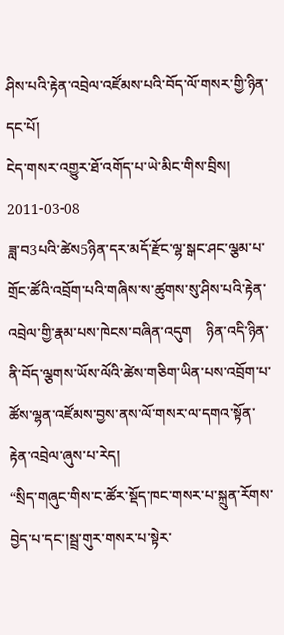ཤིས་པའི་རྟེན་འབྲེལ་འཛོམས་པའི་བོད་ལོ་གསར་གྱི་ཉིན་དང་པོ།
ངེད་གསར་འགྱུར་ཐོ་འགོད་པ་ཡེ་མིང་གིས་བྲིས།        2011-03-08
ཟླ་བ3པའི་ཚེས5ཉིན་དར་མདོ་རྫོང་ལྷ་སྒང་ཤང་ལྕམ་པ་གྲོང་ཚོའི་འབྲོག་པའི་གཞིས་ས་ཚུགས་སུ་ཤིས་པའི་རྟེན་འབྲེལ་གྱི་རྣམ་པས་ཁེངས་བཞིན་འདུག    ཉིན་འདི་ཉིན་ནི་བོད་ལྕགས་ཡོས་ལོའི་ཚེས་གཅིག་ཡིན་པས་འབྲོག་པ་ཚོས་ལྷན་འཛོམས་བྱས་ནས་ལོ་གསར་ལ་དགའ་སྟོན་རྟེན་འབྲེལ་ཞུས་པ་རེད།
“སྲིད་གཞུང་གིས་ང་ཚོར་སྡོད་ཁང་གསར་པ་སྐྲུན་རོགས་བྱེད་པ་དང་།སྦྲ་གུར་གསར་པ་སྟེར་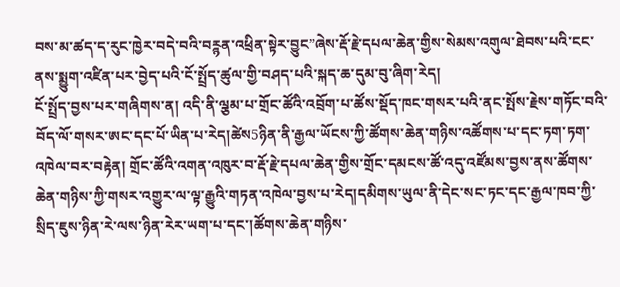བས་མ་ཚད་ད་རུང་ཁྱེར་བདེ་བའི་བཪྙན་འཕྲིན་སྟེར་བྱུང”ཞེས་རྡོ་རྗེ་དཔལ་ཆེན་གྱིས་སེམས་འགུལ་ཐེབས་པའི་ངང་ནས་སྨྱུག་འཛིན་པར་བྱེད་པའི་ངོ་སྤྲོད་ཚུལ་གྱི་བཤད་པའི་སྐད་ཆ་དུམ་བུ་ཞིག་རེད།
ངོ་སྤྲོད་བྱས་པར་གཞིགས་ན། འདི་ནི་ལྕམ་པ་གྲོང་ཚོའི་འབྲོག་པ་ཚོས་སྡོད་ཁང་གསར་པའི་ནང་སྤོས་རྗེས་གཏོང་བའི་བོད་ལོ་གསར་ཨང་དང་པོ་ཡིན་པ་རེད།ཚེས5ཉིན་ནི་རྒྱལ་ཡོངས་ཀྱི་ཚོགས་ཆེན་གཉིས་འཚོགས་པ་དང་ཏག་ཏག་འཁེལ་བར་བརྟེན། གྲོང་ཚོའི་འགན་འཁུར་བ་རྡོ་རྗེ་དཔལ་ཆེན་གྱིས་གྲོང་དམངས་ཚོ་འདུ་འཛོམས་བྱས་ནས་ཚོགས་ཆེན་གཉིས་ཀྱི་གསར་འགྱུར་ལ་ལྟ་རྒྱུའི་གཏན་འཁེལ་བྱས་པ་རེད།དམིགས་ཡུལ་ནི་དེང་སང་ཏང་དང་རྒྱལ་ཁབ་ཀྱི་སྲིད་ཇུས་ཉིན་རེ་ལས་ཉིན་རེར་ཡག་པ་དང་།ཚོགས་ཆེན་གཉིས་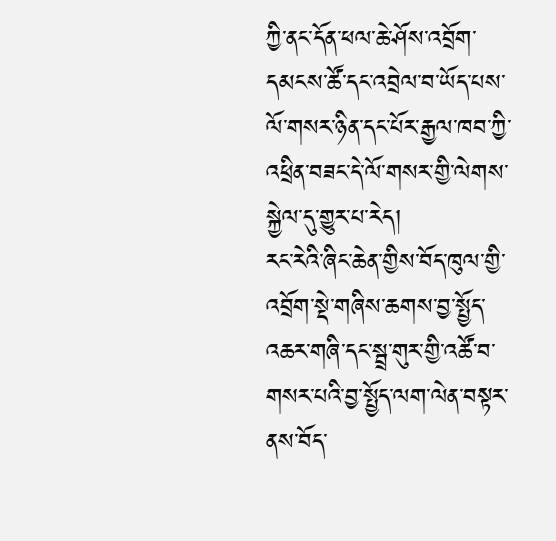ཀྱི་ནང་དོན་ཕལ་ཆེ་ཤོས་འབྲོག་དམངས་ཚོ་དང་འབྲེལ་བ་ཡོད་པས་ལོ་གསར་ཉིན་དང་པོར་རྒྱལ་ཁབ་ཀྱི་འཕྲིན་བཟང་དེ་ལོ་གསར་གྱི་ལེགས་སྐྱེལ་དུ་གྱུར་པ་རེད།
རང་རེའི་ཞིང་ཆེན་གྱིས་བོད་ཁུལ་གྱི་འབྲོག་སྡེ་གཞིས་ཆགས་བྱ་སྤྱོད་འཆར་གཞི་དང་སྦྲ་གུར་གྱི་འཚོ་བ་གསར་པའི་བྱ་སྤྱོད་ལག་ལེན་བསྟར་ནས་བོད་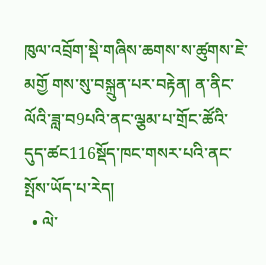ཁུལ་འབྲོག་སྡེ་གཞིས་ཆགས་ས་ཚུགས་ཇེ་མགྱོ གས་སུ་བསྐྲུན་པར་བརྟེན། ན་ནིང་ལོའི་ཟླ་བ9པའི་ནང་ལྕམ་པ་གྲོང་ཚོའི་དུད་ཚང116སྡོད་ཁང་གསར་པའི་ནང་སྤོས་ཡོད་པ་རེད།
  • ལེ་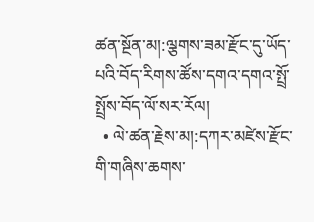ཚན་སྔོན་མ།:ལྕགས་ཟམ་རྫོང་དུ་ཡོད་པའི་བོད་རིགས་ཚོས་དགའ་དགའ་སྤྲོ་སྤྲོས་བོད་ལོ་སར་རོལ།
  • ལེ་ཚན་རྗེས་མ།:དཀར་མཛེས་རྫོང་གི་གཞིས་ཆགས་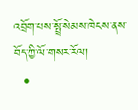འབྲོག་པས་སྤྲོ་སེམས་ཁེངས་ནས་བོད་ཀྱི་ལོ་གསར་རོལ།
  •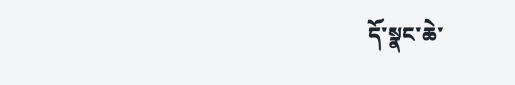དོ་སྣང་ཆེ་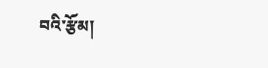བའི་རྩོམ།